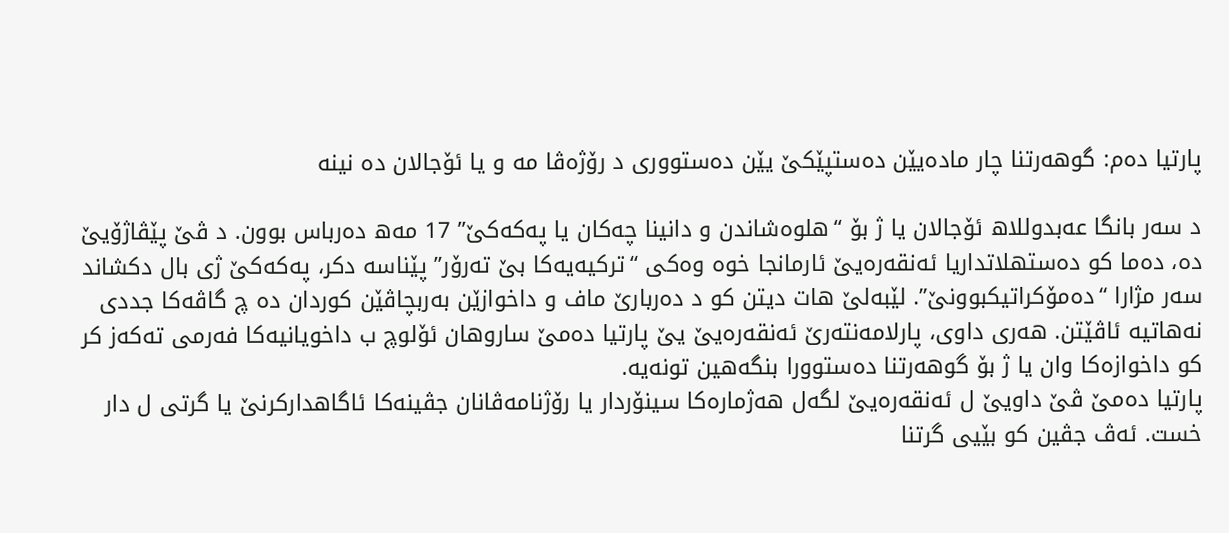پارتیا دەم: گوھەرتنا چار مادەیێن دەستپێکێ یێن دەستووری د رۆژەڤا مە و یا ئۆجالان دە نینە

د سەر بانگا عەبدوللاھ ئۆجالان یا ژ بۆ “ھلوەشاندن و دانینا چەکان یا پەکەکێ” 17 مەھ دەرباس بوون. د ڤێ پێڤاژۆیێ دە، دەما کو دەستھلاتداریا ئەنقەرەیێ ئارمانجا خوە وەکی “ترکیەیەکا بێ تەرۆر” پێناسە دکر، پەکەکێ ژی بال دکشاند سەر مژارا “دەمۆکراتیکبوونێ”. لێبەلێ ھات دیتن کو د دەربارێ ماف و داخوازێن بەربچاڤێن کوردان دە چ گاڤەکا جددی نەھاتیە ئاڤێتن. ھەری داوی، پارلامەنتەرێ ئەنقەرەیێ یێ پارتیا دەمێ ساروھان ئۆلوچ ب داخویانیەکا فەرمی تەکەز کر کو داخوازەکا وان یا ژ بۆ گوھەرتنا دەستوورا بنگەھین تونەیە.
پارتیا دەمێ ڤێ داویێ ل ئەنقەرەیێ لگەل ھەژمارەکا سینۆردار یا رۆژنامەڤانان جڤینەکا ئاگاھدارکرنێ یا گرتی ل دار خست. ئەڤ جڤین کو بێیی گرتنا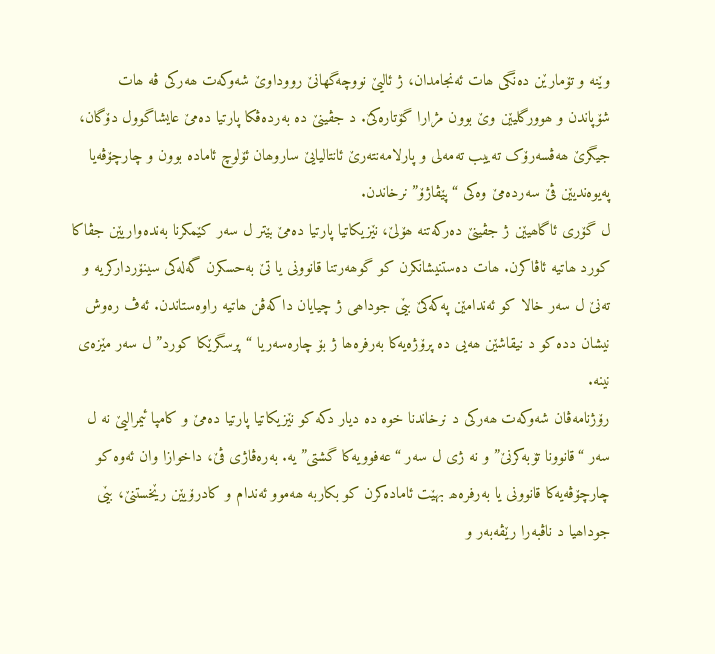وێنە و تۆمارێن دەنگی ھات ئەنجامدان، ژ ئالیێ نووچەگھانێ رووداوێ شەوکەت ھەرکی ڤە ھات شۆپاندن و ھوورگلیێن وێ بوون مژارا گۆتارەکێ. د جڤینێ دە بەردەڤکا پارتیا دەمێ عایشاگوول دۆگان، جیگرێ ھەڤسەرۆک تەییب تەمەلی و پارلامەنتەرێ ئانتالیایێ ساروھان ئۆلوچ ئامادە بوون و چارچۆڤەیا پەیوەندیێن ڤێ سەردەمێ وەکی “پێڤاژۆ” نرخاندن.
ل گۆری ئاگاھیێن ژ جڤینێ دەرکەتنە ھۆلێ، نێزیکاتیا پارتیا دەمێ بێتر ل سەر کێمکرنا بەندەواریێن جڤاکا کورد ھاتیە ئاڤاکرن. ھات دەستنیشانکرن کو گوھەرتنا قانوونی یا تێ بەحسکرن گەلەکی سینۆردارکریە و تەنێ ل سەر خالا کو ئەندامێن پەکەکێ بێی جوداھی ژ چیایان داکەڤن ھاتیە راوەستاندن. ئەڤ رەوش نیشان ددە کو د نیقاشێن ھەیی دە پرۆژەیەکا بەرفرەھا ژ بۆ چارەسەریا “پرسگرێکا کورد” ل سەر مێزەی نینە.
رۆژنامەڤان شەوکەت ھەرکی د نرخاندنا خوە دە دیار دکە کو نێزیکاتیا پارتیا دەمێ و کامپا ئیمرالیێ نە ل سەر “قانوونا تۆبەکرنێ” و نە ژی ل سەر “عەفوویەکا گشتی”یە. بەرەڤاژی ڤێ، داخوازا وان ئەوە کو چارچۆڤەیەکا قانوونی یا بەرفرەھ بهێت ئامادەکرن کو بکاربە ھەموو ئەندام و کادرۆیێن رێخستنێ، بێی جوداھیا د ناڤبەرا رێڤەبەر و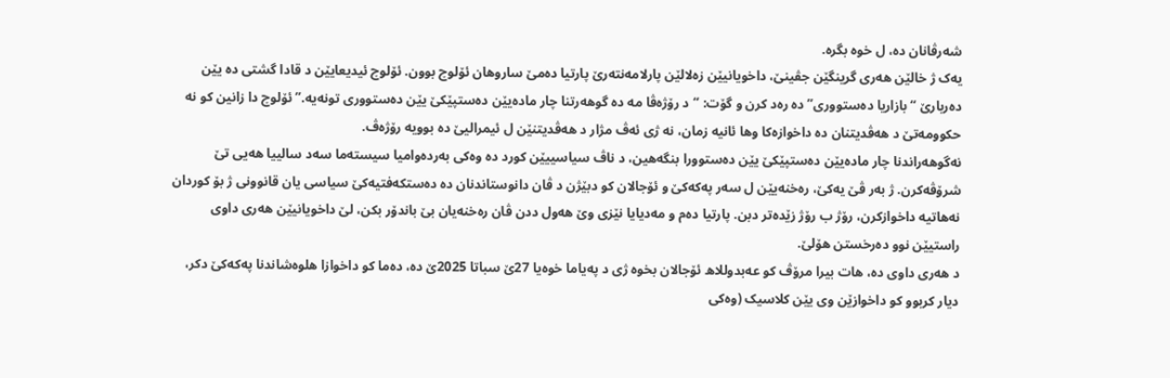شەرڤانان دە، ل خوە بگرە.
یەک ژ خالێن ھەری گرینگێن جڤینێ، داخویانیێن زەلالێن پارلامەنتەرێ پارتیا دەمێ ساروھان ئۆلوچ بوون. ئۆلوچ ئیدیعایێن د قادا گشتی دە یێن دەربارێ “بازاریا دەستووری” دە رەد کرن و گۆت: “د رۆژەڤا مە دە گوھەرتنا چار مادەیێن دەستپێکێ یێن دەستووری تونەیە.” ئۆلوچ دا زانین کو نە حکوومەتێ د ھەڤدیتنان دە داخوازەکا وھا ئانیە زمان، نە ژی ئەڤ مژار د ھەڤدیتنێن ل ئیمرالیێ دە بوویە رۆژەڤ.
نەگوھەراندنا چار مادەیێن دەستپێکێ یێن دەستوورا بنگەھین، د ناڤ سیاسییێن کورد دە وەکی بەردەوامیا سیستەما سەد سالییا ھەیی تێ شرۆڤەکرن. ژ بەر ڤێ یەکێ، رەخنەیێن ل سەر پەکەکێ و ئۆجالان کو دبێژن د ڤان دانوستاندنان دە دەستکەفتیەکێ سیاسی یان قانوونی ژ بۆ کوردان نەھاتیە داخوازکرن، رۆژ ب رۆژ زێدەتر دبن. پارتیا دەم و مەدیایا نێزی وێ ھەول ددن ڤان رەخنەیان بێ باندۆر بکن، لێ داخویانیێن ھەری داوی راستیێن نوو دەرخستن ھۆلێ.
د ھەری داوی دە، ھات بیرا مرۆڤ کو عەبدوللاھ ئۆجالان بخوە ژی د پەیاما خوەیا 27ێ سباتا 2025ێ دە، دەما کو داخوازا ھلوەشاندنا پەکەکێ دکر، دیار کربوو کو داخوازێن وی یێن کلاسیک (وەکی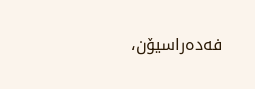فەدەراسیۆن،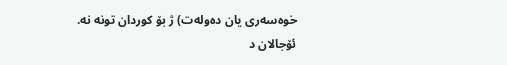خوەسەری یان دەولەت) ژ بۆ کوردان تونە نە. ئۆجالان د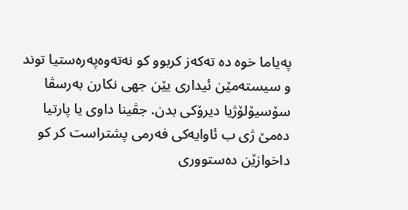پەیاما خوە دە تەکەز کربوو کو نەتەوەپەرەستیا توند و سیستەمێن ئیداری یێن جھی نکارن بەرسڤا سۆسیۆلۆژیا دیرۆکی بدن. جڤینا داوی یا پارتیا دەمێ ژی ب ئاوایەکی فەرمی پشتراست کر کو داخوازێن دەستووری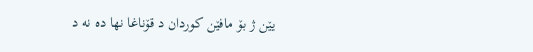یێن ژ بۆ مافێن کوردان د قۆناغا نھا دە نە د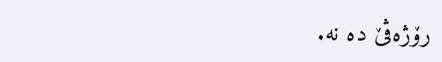رۆژەڤێ دە نە.